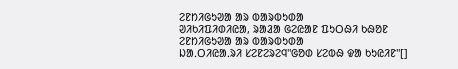ᱮᱱᱴᱤᱜᱩᱣᱟ ᱟᱨ ᱵᱟᱨᱵᱩᱰᱟ
ᱣᱤᱠᱤᱯᱤᱰᱤᱭᱟ, ᱨᱟᱲᱟ ᱜᱮᱭᱟᱱ ᱯᱩᱛᱷᱤ ᱠᱷᱚᱱ
ᱮᱱᱴᱤᱜᱩᱣᱟ ᱟᱨ ᱵᱟᱨᱵᱩᱰᱟ
ᱡᱟᱹᱛᱤᱭᱟᱹᱨᱤ ᱥᱮᱱᱮᱨᱮᱧ"ᱜᱚᱰ ᱥᱮᱵᱷ ᱫᱟ ᱠᱩᱭᱤᱱ"[]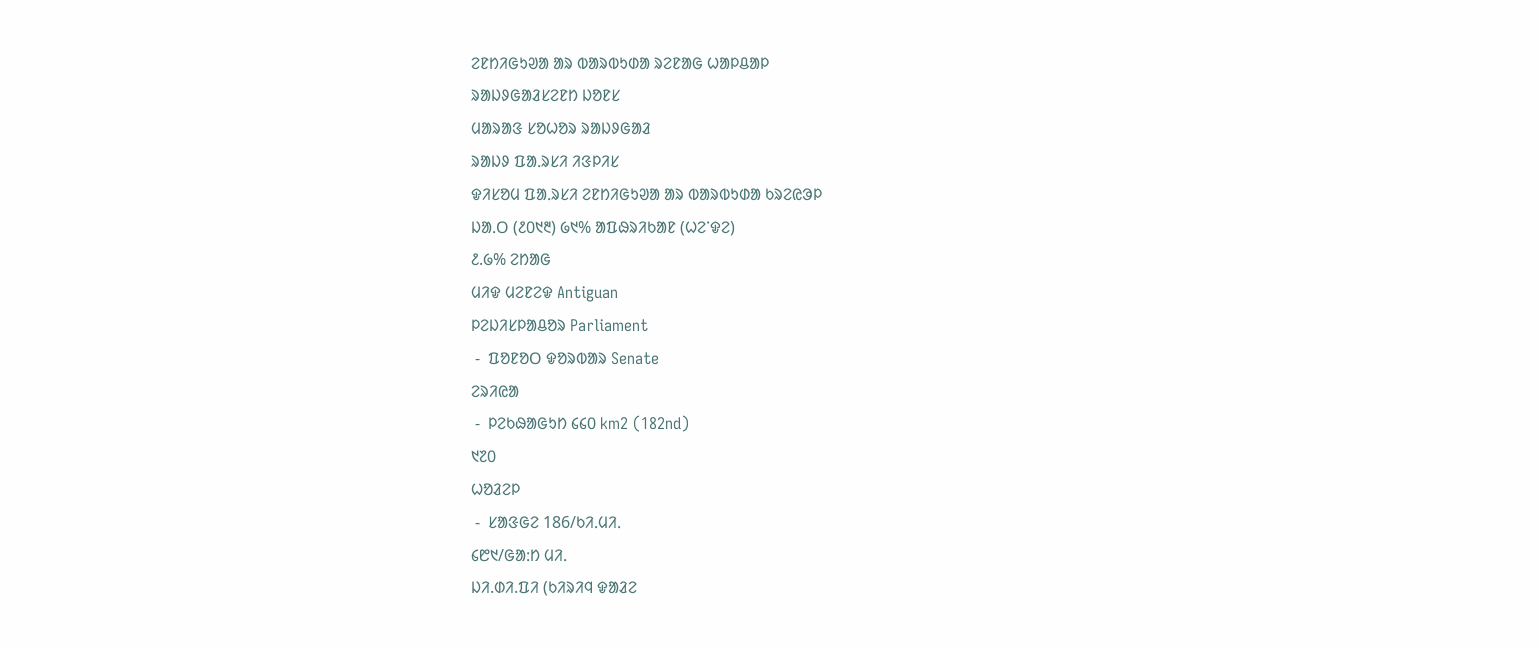ᱮᱱᱴᱤᱜᱩᱣᱟ ᱟᱨ ᱵᱟᱨᱵᱩᱰᱟ ᱨᱮᱱᱟᱜ ᱦᱟᱞᱪᱟᱞ
ᱨᱟᱡᱽᱜᱟᱲᱥᱮᱱᱴ ᱡᱚᱱᱥ
ᱢᱟᱨᱟᱝ ᱥᱚᱦᱚᱨ ᱨᱟᱡᱽᱜᱟᱲ
ᱨᱟᱡᱽ ᱯᱟᱹᱨᱥᱤ ᱤᱝᱞᱤᱥ
ᱫᱤᱥᱚᱢ ᱯᱟᱹᱨᱥᱤ ᱮᱱᱴᱤᱜᱩᱣᱟ ᱟᱨ ᱵᱟᱨᱵᱩᱰᱟ ᱠᱨᱮᱭᱳᱞ
ᱡᱟᱹᱛ (᱒᱐᱑᱓) ᱙᱑% ᱟᱯᱷᱨᱤᱠᱟᱱ (ᱦᱮᱸᱫᱮ)
᱒.᱙% ᱮᱴᱟᱜ
ᱢᱤᱫ ᱢᱮᱱᱮᱫ Antiguan
ᱞᱮᱡᱤᱥᱞᱟᱪᱚᱨ Parliament
 -  ᱯᱚᱱᱚᱛ ᱫᱚᱨᱵᱟᱨ Senate
ᱮᱨᱤᱭᱟ
 -  ᱞᱮᱠᱷᱟᱜᱩᱴ ᱔᱔᱐ km2 (182nd)
᱑᱗᱐
ᱦᱚᱲᱮᱞ
 -  ᱥᱟᱝᱜᱮ 186/ᱠᱤᱹᱢᱤᱹ
᱔᱘᱑/ᱜᱟᱺᱴ ᱢᱤᱹ
ᱡᱤ.ᱰᱤ.ᱯᱤ (ᱠᱤᱨᱤᱧ ᱫᱟᱲᱮ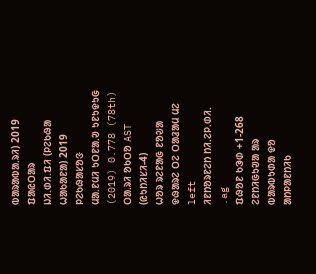ᱵᱟᱨᱟᱵᱟᱹᱨᱤ) 2019 ᱯᱟᱭᱛᱟᱨ
ᱡᱤ.ᱰᱤ.ᱯᱤ (ᱞᱮᱠᱷᱟ ᱦᱟᱠᱟᱱᱟ) 2019 ᱞᱮᱠᱷᱟᱥᱚᱝ
ᱢᱟᱹᱱᱢᱤ ᱩᱛᱱᱟᱹᱣ ᱩᱱᱩᱫᱩᱜ (2019) 0.778 (78th)
ᱛᱟᱹᱨᱤ ᱚᱠᱛᱚ AST (ᱭᱩᱴᱤᱥᱤ-4)
ᱦᱚᱨ ᱨᱮᱱᱟᱜ ᱱᱚᱶᱟ ᱫᱷᱟᱨᱮ ᱛᱮ ᱛᱟᱲᱟᱢ ᱢᱮ left
ᱤᱱᱴᱚᱨᱱᱮᱴ ᱴᱤᱹᱮᱞᱹᱰᱤᱹ .ag
ᱯᱷᱚᱱ ᱠᱳᱰ +1-268
ᱮᱱᱴᱤᱜᱩᱣᱟ ᱟᱨ ᱵᱟᱨᱵᱩᱰᱟ ᱫᱚ ᱟᱴᱞᱟᱱᱴᱤᱠ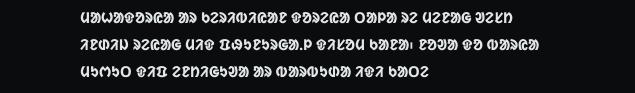ᱢᱟᱦᱟᱫᱚᱨᱭᱟ ᱟᱨ ᱠᱮᱨᱤᱵᱤᱭᱟᱱ ᱫᱚᱨᱮᱭᱟ ᱛᱟᱞᱟ ᱨᱮ ᱢᱮᱱᱟᱜ ᱣᱮᱥᱴ ᱤᱱᱰᱤᱡ ᱨᱮᱭᱟᱜ ᱢᱤᱫ ᱯᱷᱩᱱᱩᱨᱜᱟᱹᱞ ᱫᱤᱥᱚᱢ ᱠᱟᱱᱟ᱾ ᱱᱚᱣᱟ ᱫᱚ ᱵᱟᱨᱭᱟ ᱢᱩᱬᱩᱛ ᱫᱤᱯ ᱮᱱᱴᱤᱜᱩᱣᱟ ᱟᱨ ᱵᱟᱨᱵᱩᱰᱟ ᱤᱫᱤ ᱠᱟᱛᱮ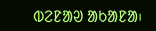ᱵᱮᱱᱟᱣ ᱟᱠᱟᱱᱟ᱾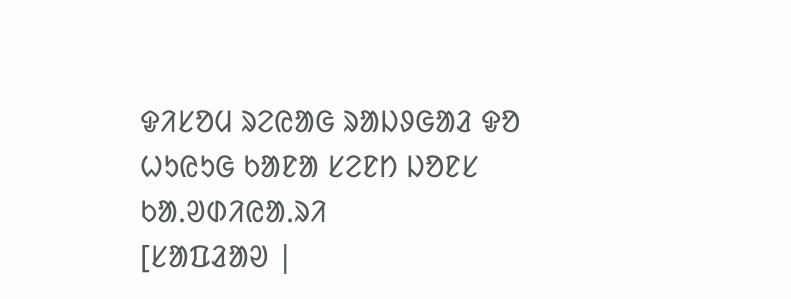ᱫᱤᱥᱚᱢ ᱨᱮᱭᱟᱜ ᱨᱟᱡᱽᱜᱟᱲ ᱫᱚ ᱦᱩᱭᱩᱜ ᱠᱟᱱᱟ ᱥᱮᱱᱴ ᱡᱚᱱᱥ
ᱠᱟᱹᱣᱰᱤᱭᱟᱹᱨᱤ
[ᱥᱟᱯᱲᱟᱣ |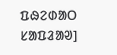ᱯᱷᱮᱰᱟᱛ ᱥᱟᱯᱲᱟᱣ]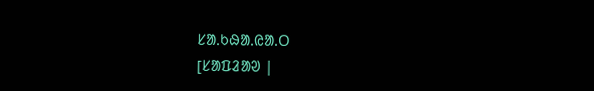ᱥᱟᱹᱠᱷᱟᱹᱭᱟᱹᱛ
[ᱥᱟᱯᱲᱟᱣ |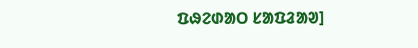ᱯᱷᱮᱰᱟᱛ ᱥᱟᱯᱲᱟᱣ]